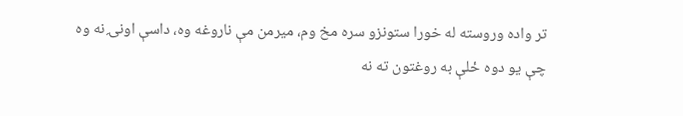تر واده وروسته له خورا ستونزو سره مخ وم، میرمن مې ناروغه وه، داسې اونۍ نه وه چې یو دوه ځلې به روغتون ته نه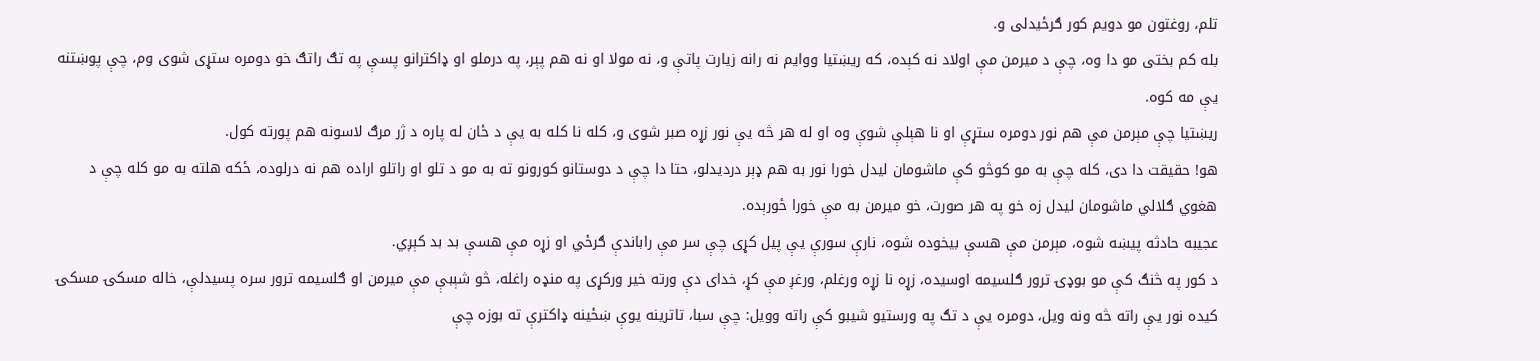تلم، روغتون مو دویم کور ګرځیدلی و.
بله کم بختی مو دا وه، چې د میرمن مې اولاد نه کېده، که ریښتیا ووایم نه رانه زیارت پاتې و، نه مولا او نه هم پېر، په درملو او ډاکترانو پسې په تګ راتګ خو دومره ستړی شوی وم، چې پوښتنه یې مه کوه.
ریښتیا چې مېرمن مې هم نور دومره ستړې او نا هېلې شوې وه او له هر څه یې نور زړه صبر شوی و، کله نا کله به یې د ځان له پاره د ژر مرګ لاسونه هم پورته کول.
هو! حقیقت دا دی، کله چې به مو کوڅو کې ماشومان لیدل خورا نور به هم ډېر دردیدلو، حتا دا چې د دوستانو کورونو ته به مو د تلو او راتلو اراده هم نه درلوده، ځکه هلته به مو کله چې د هغوي ګلالي ماشومان لیدل زه خو په هر صورت، خو میرمن به مې خورا ځورېده.
عجیبه حادثه پیښه شوه، مېرمن مې هسې بیخوده شوه، نارې سورې یې پیل کړی چې سر مې راباندې ګرځي او زړه مې هسې بد بد کېږي.
د کور په څنګ کې مو بوډۍ ترور ګلسیمه اوسیده، زړه نا زړه ورغلم، ورغږ مې کړ، خدای دې ورته خیر ورکړی په منډه راغله، څو شېبې مې میرمن او ګلسیمه ترور سره پسیدلې، خاله مسکۍ مسکۍ کیده نور یې راته څه ونه ویل، دومره یې د تګ په ورستیو شیبو کې راته وویل: چې سبا، تاترینه یوې ښځینه ډاکترې ته بوزه چې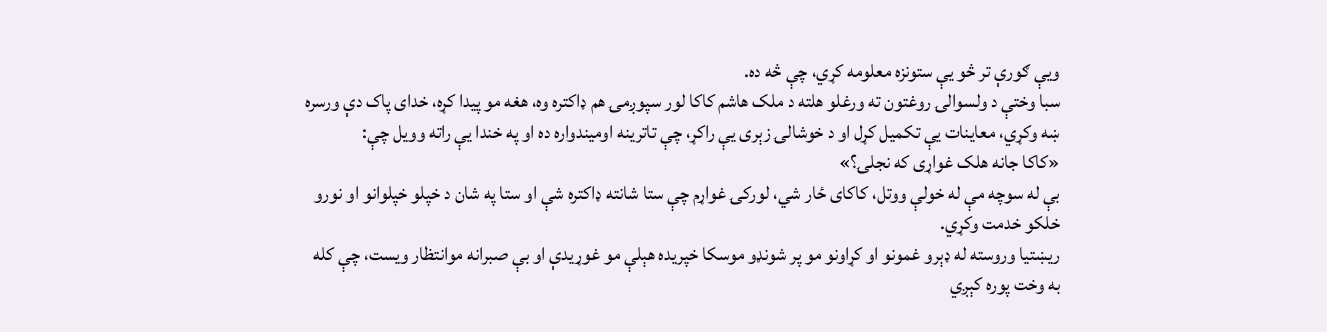ویې ګورې تر څو یې ستونزه معلومه کړي، چې څه ده.
سبا وختې د ولسوالۍ روغتون ته ورغلو هلته د ملک هاشم کاکا لور سپوږمۍ هم ډاکتره وه، هغه مو پیدا کړه، خدای پاک دې ورسره ښه وکړي، معاینات یې تکمیل کړل او د خوشالۍ زېری یې راکړ، چې تاترینه اومیندواره ده او په خندا یې راته وویل چې:
«کاکا جانه هلک غواړی که نجلۍ؟»
بې له سوچه مې له خولې ووتل، کاکای ځار شي، لورکۍ غواړم چې ستا شانته ډاکتره شې او ستا په شان د خپلو خپلوانو او نورو خلکو خدمت وکړي.
ریښتیا وروسته له ډېرو غمونو او کړاونو مو پر شونډو موسکا خپریده هېلې مو غوړیدې او بې صبرانه موانتظار ویست، چې کله به وخت پوره کېږي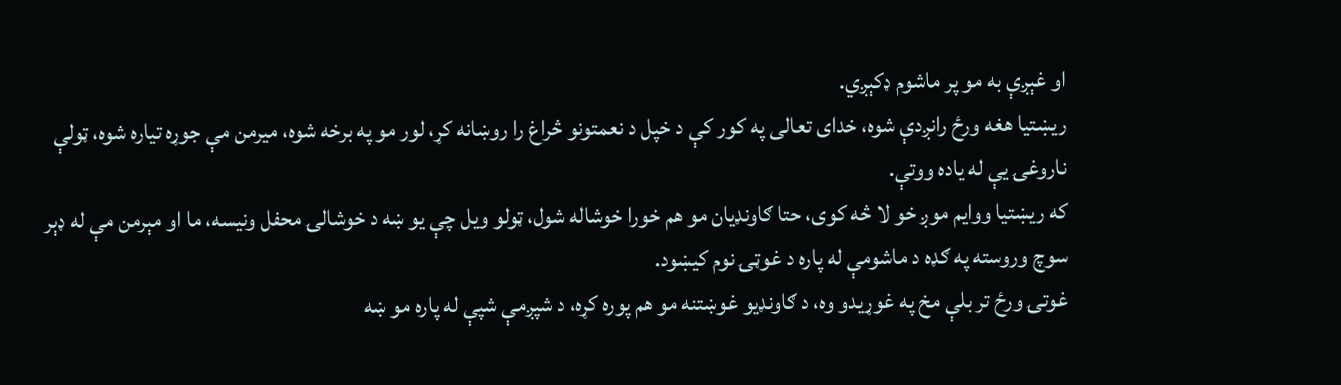او غېږې به مو پر ماشوم ډکېږي.
ریښتیا هغه ورځ رانږدې شوه، خدای تعالی په کور کې د خپل د نعمتونو څراغ را روښانه کړ، لور مو په برخه شوه، میرمن مې جوړه تیاره شوه، ټولې ناروغۍ یې له یاده ووتې.
که ریښتیا ووایم موږ خو لا څه کوی، حتا ګاونډیان مو هم خورا خوشاله شول، ټولو ویل چې یو ښه د خوشالۍ محفل ونیسه، ما او مېرمن مې له ډېر سوچ وروسته په ګډه د ماشومې له پاره د غوټۍ نوم کیښود.
غوتۍ ورځ تر بلې مخ په غوړیدو وه، د ګاونډیو غوښتنه مو هم پوره کړه، د شپږمې شپې له پاره مو ښه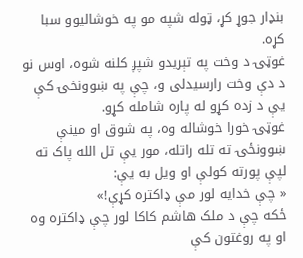بنډار جوړ کړ، ټوله شپه مو په خوشالیوو سبا کړه.
غوټۍ د وخت په تېریدو شپږ کلنه شوه، اوس نو د دې وخت رارسیدلی و، چې په ښوونخۍ کې یې د زده کړو له پاره شامله کړو.
غوټۍ خورا خوشاله وه، په شوق او مینې ښوونځۍ ته تله راتله، مور یې تل الله پاک ته لپې پورته کولې او ویل به یې:
« چې خدایه لور مې ډاکتره کړې!»
ځکه چې د ملک هاشم کاکا لور چې ډاکتره وه او په روغتون کې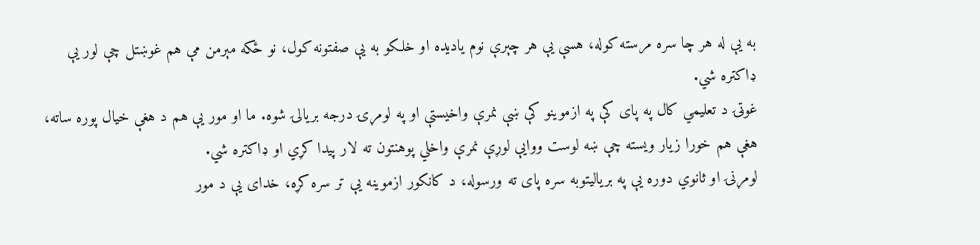به یې له هر چا سره مرسته کوله، هسې یې هر چېرې نوم یادیده او خلکو به یې صفتونه کول، نو ځکه مېرمن مې هم غوښتل چې لور یې ډاکتره شي.
غوټۍ د تعلیمي کال په پای کې په ازموینو کې ښې نمرې واخیستې او په لومړۍ درجه بریالۍ شوه. ما او مور یې هم د هغې خیال پوره ساته، هغې هم خورا زیار ویسته چې ښه لوست ووایې لوړې نمرې واخلي پوهنتون ته لار پیدا کړي او ډاکتره شي.
لومړنۍ او ثانوي دوره یې په بریالیتوبه سره پای ته ورسوله، د کانکور ازموینه یې تر سره کړه، خدای یې د مور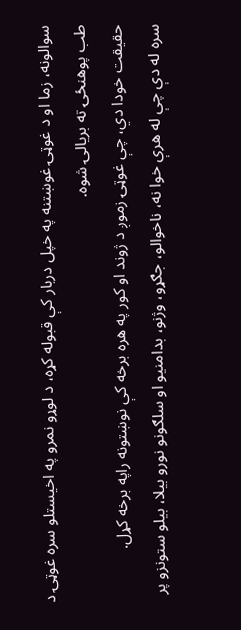سوالونه، زما او د غوټۍ غوښتنه په خپل دربار کې قبوله کړه، د لوړو نمرو په اخیستلو سره غوټۍ د طب پوهنځۍ ته بریالۍ شوه.
حقیقت خودا دي، چې غوټۍ زموږ د ژوند او کور په هره برخه کې نوښتونه راپه برخه کړل.
سره له دې چې له هرې خوا نه، ناخوالو، جګړو، وژنو، بدامنیو او سلګونو نورو بیلا، بیلو ستونزو پر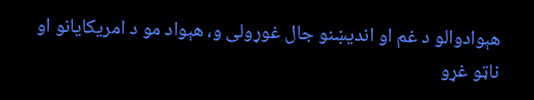هېوادوالو د غم او اندیښنو جال غوړولی و، هېواد مو د امریکایانو او ناټو غړو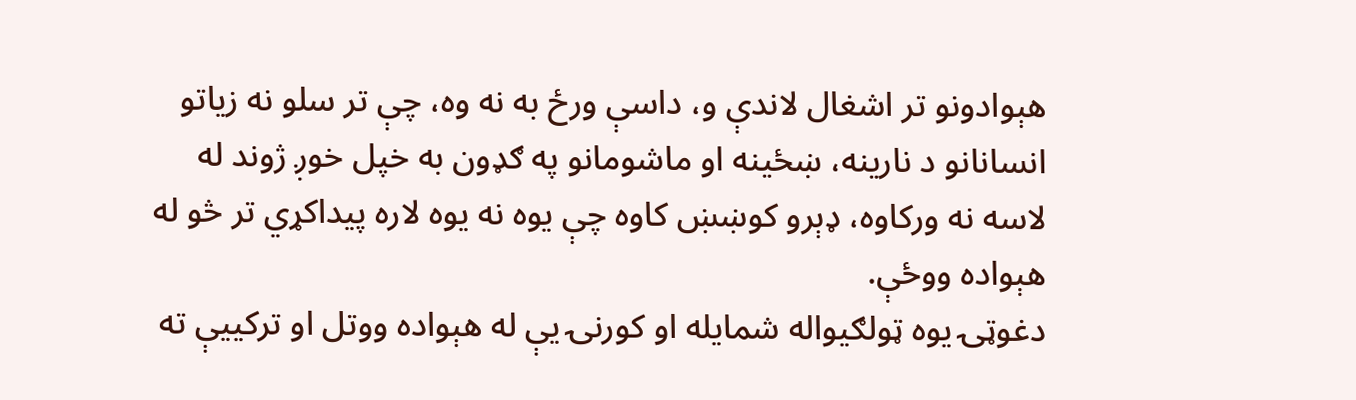هېوادونو تر اشغال لاندې و، داسې ورځ به نه وه، چې تر سلو نه زیاتو انسانانو د نارینه، ښځینه او ماشومانو په ګډون به خپل خوږ ژوند له لاسه نه ورکاوه، ډېرو کوښښ کاوه چې یوه نه یوه لاره پیداکړي تر څو له هېواده ووځې.
دغوټۍ یوه ټولګیواله شمایله او کورنۍ یې له هېواده ووتل او ترکییې ته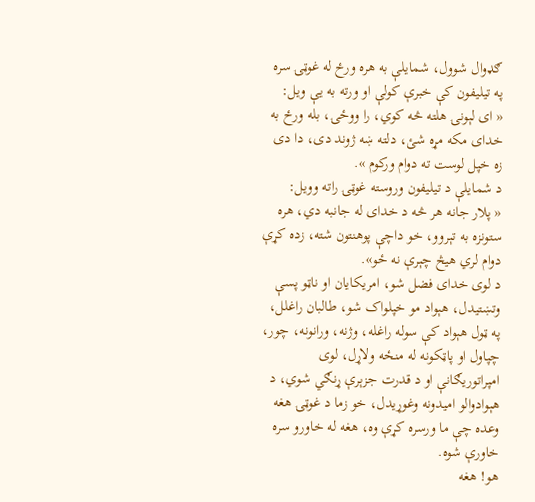ګډوال شوول، شمایلې به هره ورځ له غوټۍ سره په تیلیفون کې خبرې کولې او ورته به یې ویل:
« ای لېونۍ هلته څه کوي، را ووځۍ، بله ورځ به خدای مکه مړه شئ، دلته ښه ژوند دی، دا دی زه خپل لوست ته دوام ورکوم ».
د شمایلې د تیلیفون وروسته غوټۍ راته وویل:
« پلار جانه هر څه د خدای له جانبه دي، هره ستونزه به تېروو، خو داچې پوهنتون شته، زده کړې دوام لري هیڅ چېرې نه ځو».
د لوی خدای فضل شو، امریکایان او ناټو پسې وتښتیدل، هېواد مو خپلواک شو، طالبان راغلل، په ټول هېواد کې سوله راغله، وژنه، ورانونه، چور، چپاول او پاټکونه له منځه ولاړل، لوی امپراتوریګانې او د قدرت جزېرې ړنګي شوي، د هېوادوالو امیدونه وغوړیدل، خو زما د غوټۍ هغه وعده چې ما ورسره کړې وه، هغه له خاورو سره خاورې شوه.
هو! هغه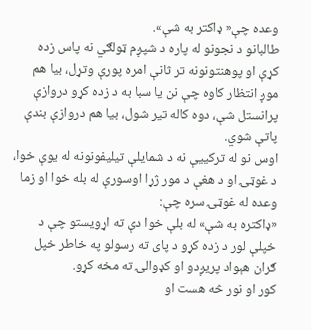وعده چې« ډاکتر به شې».
طالبانو د نجونو له پاره د شپږم ټولګي نه پاس زده کړې او پوهنتونونه تر ثانې امره پورې وتړل، بیا هم موږ انتظار کاوه چې نن یا سبا به د زده کړو دروازې پرانستل شې، دوه کاله تیر شول، بیا هم دروازې بندې پاتې شوي.
اوس نو له ترکیيې نه د شمایلې تیلیفونونه له یوې خوا، د غوټۍ او د هغې د مور ژړا اوسورې له بله خوا او زما وعده له غوټۍ سره چې:
«ډاکتره به شې» له بلې خوا دې ته اړویستو چې د خپلې لور د زده کړو د پای ته رسولو په خاطر خپل ګران هېواد پریږدو او کډوالۍ ته مخه کړو.
کور او نور څه هست او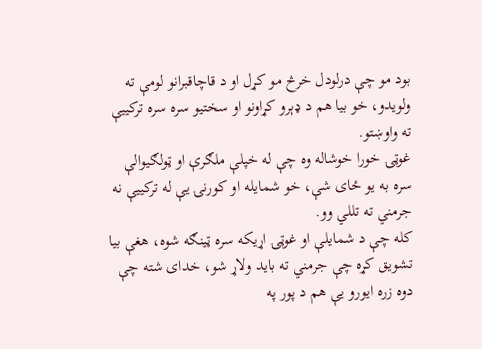بود مو چې درلودل خرڅ مو کړل او د قاچاقبرانو لومې ته ولویدو، خو بیا هم د ډېرو کړاونو او سختیو سره سره ترکییې ته واوښتو.
غوټۍ خورا خوشاله وه چې له خپلې ملګرې او ټولګیوالې سره به یو ځای شې، خو شمایله او کورنۍ یې له ترکییې نه جرمني ته تللي وو.
کله چې د شمایلې او غوټۍ اړیکه سره ټینګه شوه، هغې بیا تشویق کړه چې جرمني ته باید ولاړ شو، خدای شته چې دوه زره ایورو یې هم د پور په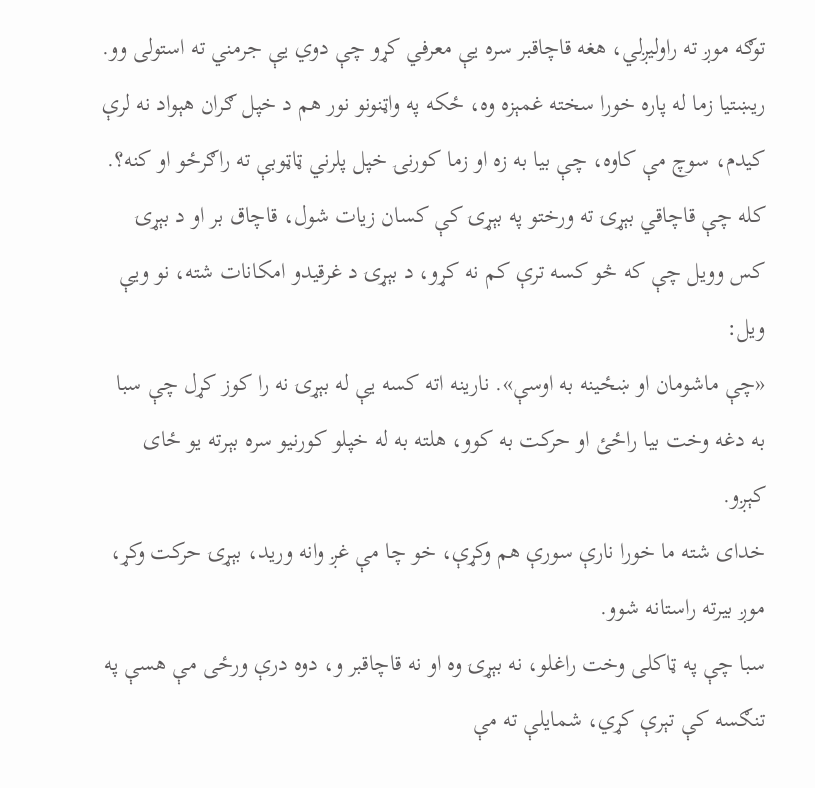توګه موږ ته راولیږلي، هغه قاچاقبر سره یې معرفي کړو چې دوي یې جرمني ته استولی وو.
ریښتیا زما له پاره خورا سخته غمېزه وه، ځکه په واټنونو نور هم د خپل ګران هېواد نه لرې کیدم، سوچ مې کاوه، چې بیا به زه او زما کورنۍ خپل پلرني ټاټوبې ته راګرځو او کنه؟.
کله چې قاچاقي بېړۍ ته ورختو په بېړۍ کې کسان زیات شول، قاچاق بر او د بېړۍ کس وویل چې که څو کسه ترې کم نه کړو، د بېړۍ د غرقیدو امکانات شته، نو ویې ویل:
«چې ماشومان او ښځینه به اوسې». نارینه اته کسه یې له بېړۍ نه را کوز کړل چې سبا به دغه وخت بیا راځئ او حرکت به کوو، هلته به له خپلو کورنیو سره بېرته یو ځای کېږو.
خدای شته ما خورا نارې سورې هم وکړې، خو چا مې غږ وانه ورید، بېړۍ حرکت وکړ، موږ بیرته راستانه شوو.
سبا چې په ټاکلی وخت راغلو، نه بېړۍ وه او نه قاچاقبر و، دوه درې ورځی مې هسې په تنګسه کې تېرې کړي، شمایلې ته مې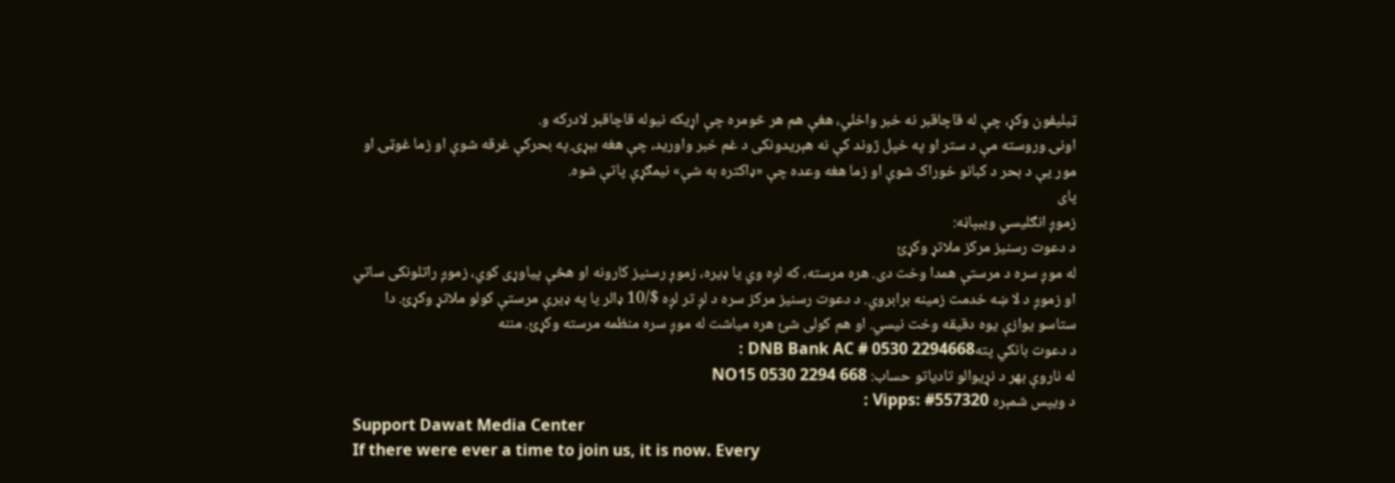ټیلیفون وکړ، چې له قاچاقبر نه خبر واخلي، هغې هم هر څومره چې اړیکه نیوله قاچاقبر لادرکه و.
اونۍ وروسته مې د ستر او په خپل ژوند کې نه هېریدونکی د غم خبر واورید، چې هغه بېړۍ په بحرکې غرقه شوې او زما غوټۍ او مور یې د بحر د کبانو خوراک شوې او زما هغه وعده چې «ډاکتره به شې» نیمګړې پاتې شوه.
پای
زموږ انګلیسي ویبپاڼه:
د دعوت رسنیز مرکز ملاتړ وکړئ
له موږ سره د مرستې همدا وخت دی. هره مرسته، که لږه وي یا ډیره، زموږ رسنیز کارونه او هڅې پیاوړی کوي، زموږ راتلونکی ساتي او زموږ د لا ښه خدمت زمینه برابروي. د دعوت رسنیز مرکز سره د لږ تر لږه $/10 ډالر یا په ډیرې مرستې کولو ملاتړ وکړئ. دا ستاسو یوازې یوه دقیقه وخت نیسي. او هم کولی شئ هره میاشت له موږ سره منظمه مرسته وکړئ. مننه
د دعوت بانکي پتهDNB Bank AC # 0530 2294668 :
له ناروې بهر د نړیوالو تادیاتو حساب: NO15 0530 2294 668
د ویپس شمېره Vipps: #557320 :
Support Dawat Media Center
If there were ever a time to join us, it is now. Every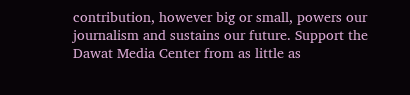contribution, however big or small, powers our journalism and sustains our future. Support the Dawat Media Center from as little as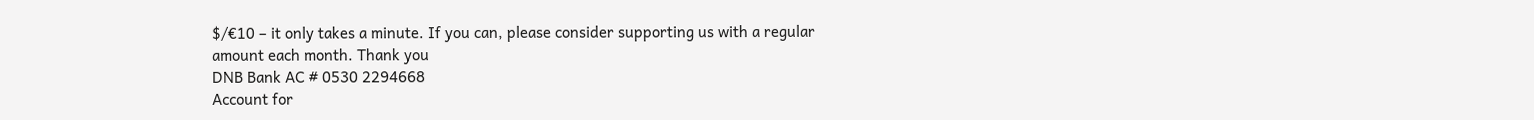$/€10 – it only takes a minute. If you can, please consider supporting us with a regular amount each month. Thank you
DNB Bank AC # 0530 2294668
Account for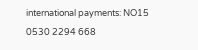international payments: NO15 0530 2294 668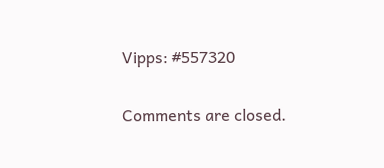Vipps: #557320

Comments are closed.